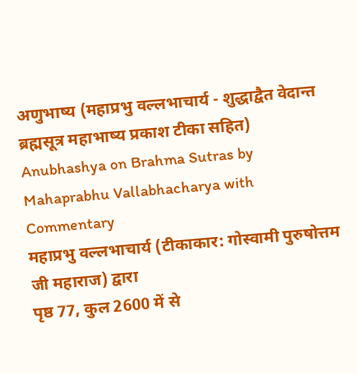अणुभाष्य (महाप्रभु वल्लभाचार्य - शुद्धाद्वैत वेदान्त ब्रह्मसूत्र महाभाष्य प्रकाश टीका सहित)
Anubhashya on Brahma Sutras by Mahaprabhu Vallabhacharya with Commentary
महाप्रभु वल्लभाचार्य (टीकाकार: गोस्वामी पुरुषोत्तम जी महाराज) द्वारा
पृष्ठ 77, कुल 2600 में से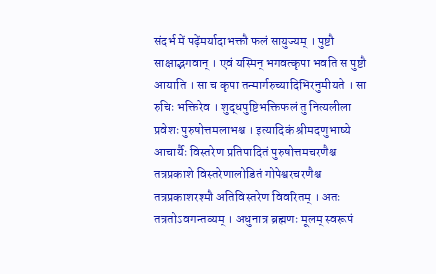संदर्भ में पढ़ेंमर्यादाभक्तौ फलं सायुज्यम् । पुष्टौ साक्षाद्भगवान् । एवं यस्मिन् भगवत्कृपा भवति स पुष्टौ आयाति । सा च कृपा तन्मार्गरुच्यादिभिरनुमीयते । सा रुचिः भक्तिरेव । शुद्धपुष्टिभक्तिफलं तु नित्यलीला प्रवेशः पुरुषोत्तमलाभश्च । इत्यादिकं श्रीमदणुभाष्ये आचार्यैः विस्तरेण प्रतिपादितं पुरुषोत्तमचरणैश्च तत्रप्रकाशे विस्तरेणालोडितं गोपेश्वरचरणैश्च तत्रप्रकाशरश्मौ अतिविस्तरेण विवरितम् । अतः तत्रतोऽवगन्तव्यम् । अधुनात्र ब्रह्मणः मूलम् स्वरूपं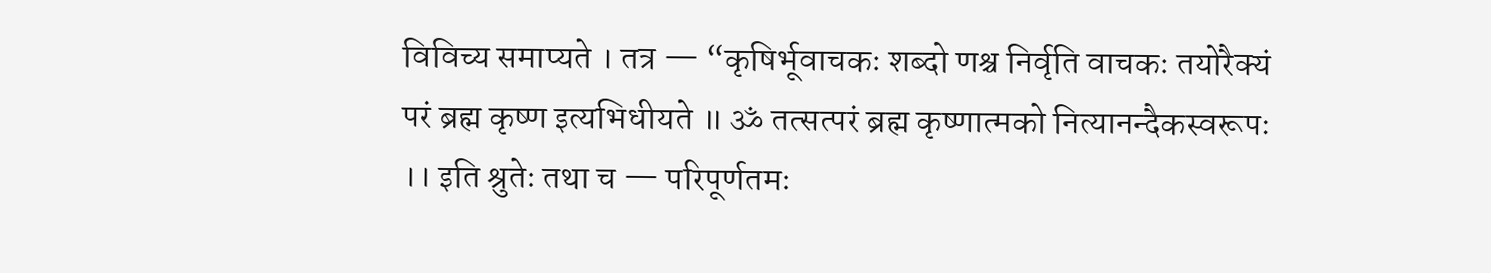विविच्य समाप्यते । तत्र — “कृषिर्भूवाचकः शब्दो णश्च निर्वृति वाचकः तयोरैक्यं परं ब्रह्म कृष्ण इत्यभिधीयते ॥ ॐ तत्सत्परं ब्रह्म कृष्णात्मको नित्यानन्दैकस्वरूपः ।। इति श्रुतेः तथा च — परिपूर्णतमः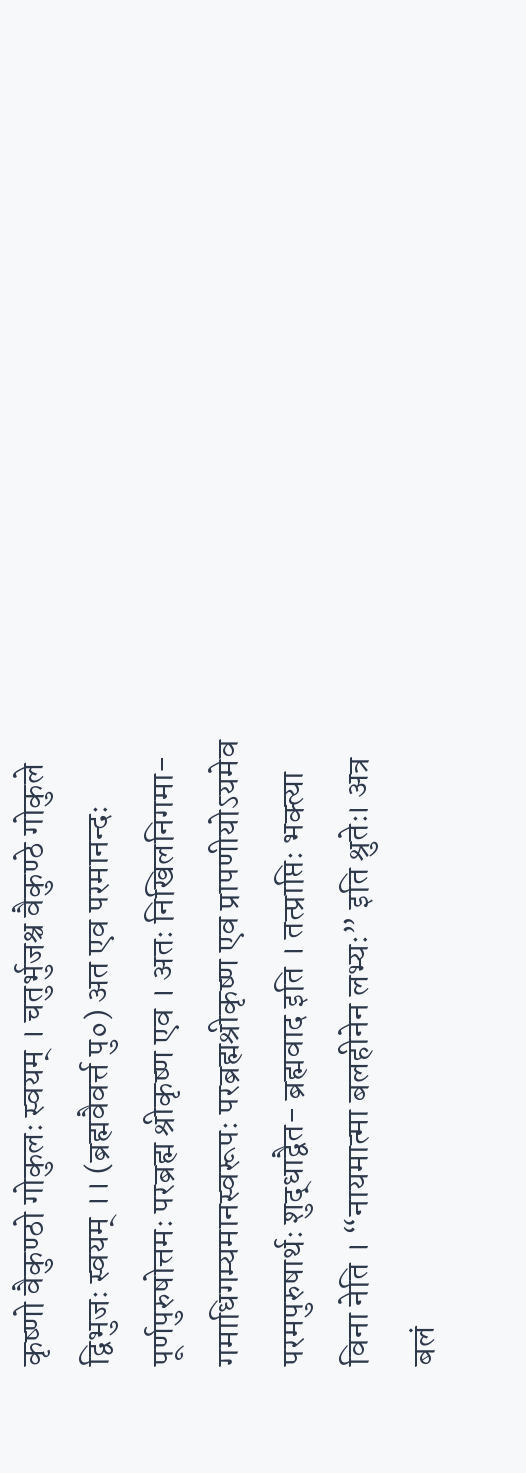कृष्णो वैकुण्ठो गोकुलः स्वयम् । चतुर्भुजश्च वैकुण्ठे गोकुले द्विभुजः स्वयम् ।। (ब्रह्मवैवर्त्त पु०) अत एव परमानन्दः पूर्णपुरुषोत्तमः परब्रह्म श्रीकृष्ण एव । अतः निखिलनिगमा- गमाधिगम्यमानस्वरूपः परब्रह्मश्रीकृष्ण एव प्रापणीयोऽयमेव परमपुरुषार्थः शुद्धाद्वैत- ब्रह्मवाद इति । तत्प्राप्तिः भक्त्या विना नेति । “नायमात्मा बलहीनेन लभ्यः” इति श्रुतेः। अत्र बलं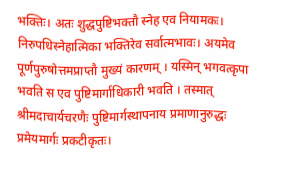भक्तिः। अतः शुद्धपुष्टिभक्तौ स्नेह एव नियामकः। निरुपधिस्नेहात्मिका भक्तिरेव सर्वात्मभावः। अयमेव पूर्णपुरुषोत्तमप्राप्तौ मुख्यं कारणम् । यस्मिन् भगवत्कृपा भवति स एव पुष्टिमार्गाधिकारी भवति । तस्मात् श्रीमदाचार्यचरणैः पुष्टिमार्गस्थापनाय प्रमाणानुरुद्धः प्रमेयमार्गः प्रकटीकृतः।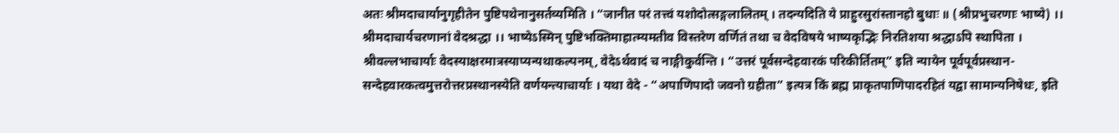अतः श्रीमदाचार्यानुगृहीतेन पुष्टिपथेनानुसर्तव्यमिति । “जानीत परं तत्त्वं यशोदोत्सङ्गलालितम् । तदन्यदिति ये प्राहुरसुरांस्तानहो बुधाः ॥ (श्रीप्रभुचरणाः भाष्ये) ।। श्रीमदाचार्यचरणानां वेदश्रद्धा ।। भाष्येऽस्मिन् पुष्टिभक्तिमाहात्म्यमतीव विस्तरेण वर्णितं तथा च वेदविषये भाष्यकृद्भिः निरतिशया श्रद्धाऽपि स्थापिता । श्रीवल्लभाचार्याः वेदस्याक्षरमात्रस्याप्यन्यथाकल्पनम्, वेदेऽर्थवादं च नाङ्गीकुर्वन्ति । “उत्तरं पूर्वसन्देहवारकं परिकीर्तितम्” इति न्यायेन पूर्वपूर्वप्रस्थान- सन्देहवारकत्वमुत्तरोत्तरप्रस्थानस्येति वर्णयन्त्याचार्याः । यथा वेदे - “अपाणिपादो जवनो ग्रहीता” इत्यत्र किं ब्रह्म प्राकृतपाणिपादरहितं यद्वा सामान्यनिषेधः, इति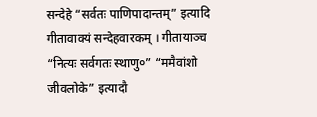सन्देहे “सर्वतः पाणिपादान्तम्” इत्यादि गीतावाक्यं सन्देहवारकम् । गीतायाञ्च “नित्यः सर्वगतः स्थाणु०” “ममैवांशो जीवलोके” इत्यादौ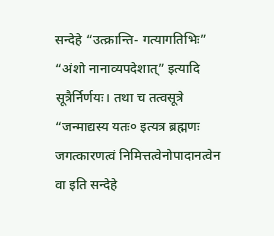सन्देहे “उत्क्रान्ति- गत्यागतिभिः” “अंशो नानाव्यपदेशात्” इत्यादि सूत्रैर्निर्णयः। तथा च तत्वसूत्रे “जन्माद्यस्य यतः० इत्यत्र ब्रह्मणः जगत्कारणत्वं निमित्तत्वेनोपादानत्वेन वा इति सन्देहे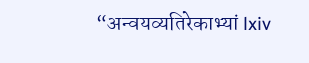“अन्वयव्यतिरेकाभ्यां lxiv